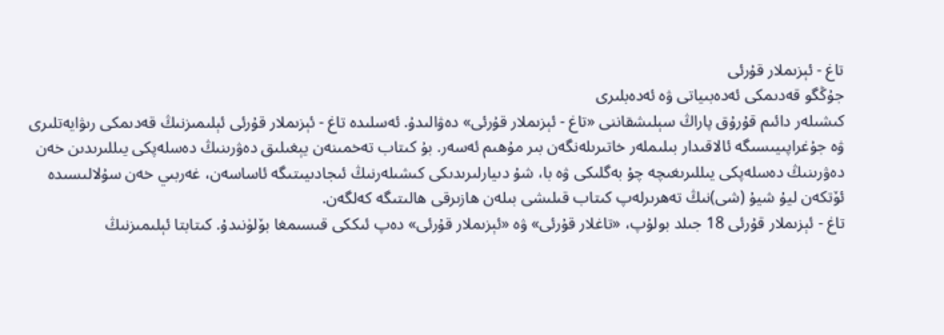تاغ - ئېزىملار قۇرئى
جۇڭگو قەدىمكى ئەدەبىياتى ۋە ئەدەبلىرى
كىشىلەر دائىم قۇرۇق پاراڭ سېلىشقاننى «تاغ - ئېزىملار قۇرئى» دەۋالىدۇ. ئەسلىدە تاغ - ئېزىملار قۇرئى ئېلىمىزنىڭ قەدىمكى رىۋايەتلىرى ۋە جۇغراپىيىسىگە ئالاقىدار بىلىملەر خاتىرىلەنگەن بىر مۇھىم ئەسەر. بۇ كىتاب تەخمىنەن يېغىلىق دەۋرىنىڭ دەسلەپكى يىللىرىدىن خەن دەۋرىنىڭ دەسلەپكى يىللىرىغىچە چۇ بەگلىكى ۋە با، شۇ دىيارلىرىدىكى كىشىلەرنىڭ ئىجادىيىتىگە ئاساسەن، غەربىي خەن سۇلالىسىدە ئۆتكەن ليۇ شيۇ (شى)نىڭ تەھرىرلەپ كىتاب قىلىشى بىلەن ھازىرقى ھالىتىگە كەلگەن.
تاغ - ئېزىملار قۇرئى 18 جىلد بولۇپ، «تاغلار قۇرئى» ۋە «ئېزىملار قۇرئى» دەپ ئىككى قىسىمغا بۆلۈنىدۇ. كىتابتا ئېلىمىزنىڭ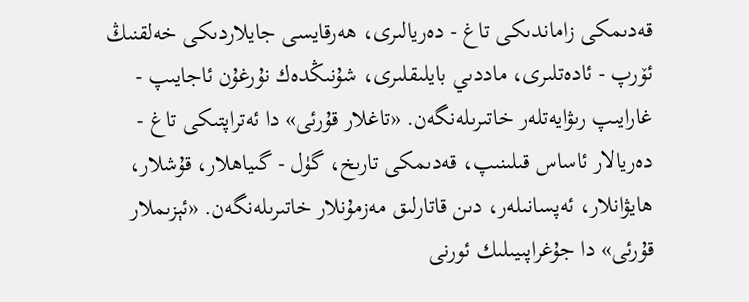قەدىمكى زاماندىكى تاغ - دەريالىرى، ھەرقايسى جايلاردىكى خەلقنىڭ ئۆرپ - ئادەتلىرى، ماددىي بايلىقلىرى، شۇنىڭدەك نۇرغۇن ئاجايىپ - غارايىپ رىۋايەتلەر خاتىرىلەنگەن. «تاغلار قۇرئى» دا ئەتراپتىكى تاغ - دەريالار ئاساس قىلىنىپ، قەدىمكى تارىخ، گۈل - گىياھلار، قۇشلار، ھايۋانلار، ئەپسانىلەر، دىن قاتارلىق مەزمۇنلار خاتىرىلەنگەن. «ئېزىملار قۇرئى» دا جۇغراپىيىلىك ئورنى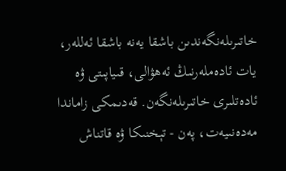خاتىرىلەنگەندىن باشقا يەنە باشقا ئەللەر، يات ئادەملەرنىڭ ئەھۋالى، قىياپىتى ۋە ئادەتلىرى خاتىرىلەنگەن. قەدىمكى زاماندا مەدەنىيەت، پەن - تېخنىكا ۋە قاتناش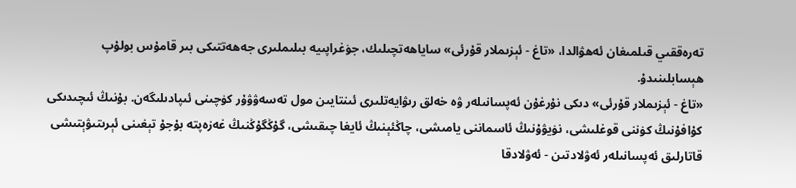تەرەققىي قىلمىغان ئەھۋالدا، «تاغ - ئېزىملار قۇرئى» ساياھەتچىلىك، جۈغراپىيە بىلىملىرى جەھەتتىكى بىر قامۇس بولۇپ ھېسابلىنىدۇ.
«تاغ - ئېزىملار قۇرئى» دىكى نۇرغۇن ئەپسانىلەر ۋە خەلق رىۋايەتلىرى ئىنتايىن مول تەسەۋۋۇر كۈچىنى ئىپادىلىگەن. بۇنىڭ ئىچىدىكى كۇافۇنىڭ كۈننى قوغلىشى، نۈيۋۇنىڭ ئاسماننى يامىشى، چاڭئېنىڭ ئايغا چىقىشى، گۇڭگۇڭنىڭ غەزەپتە بۇجۇ تېغىنى ئېرىتىۋېتىشى قاتارلىق ئەپسانىلەر ئەۋلادتىن - ئەۋلادقا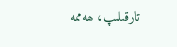تارقىلىپ، ھەممە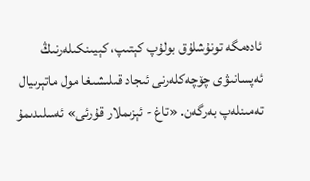ئادەمگە تونۇشلۇق بولۇپ كېتىپ، كېيىنكىلەرنىڭ ئەپسانىۋى چۆچەكلەرنى ئىجاد قىلىشىغا مول ماتېرىيال تەمىنلەپ بەرگەن. «تاغ - ئېزىملار قۇرئى» ئەسلىدىمۇ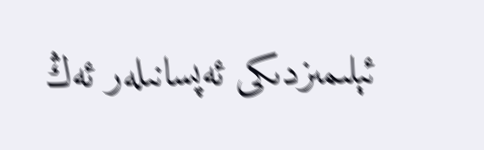ئېلىمىزدىكى ئەپسانىلەر ئەڭ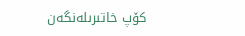كۆپ خاتىرىلەنگەن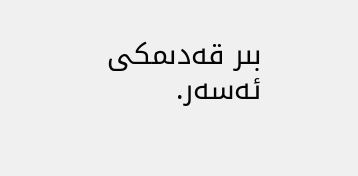بىر قەدىمكى ئەسەر.